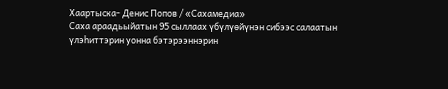Хаартыска- Денис Попов / «Сахамедиа»
Саха араадьыйатын 95 сыллаах үбүлүөйүнэн сибээс салаатын үлэһиттэрин уонна бэтэрээннэрин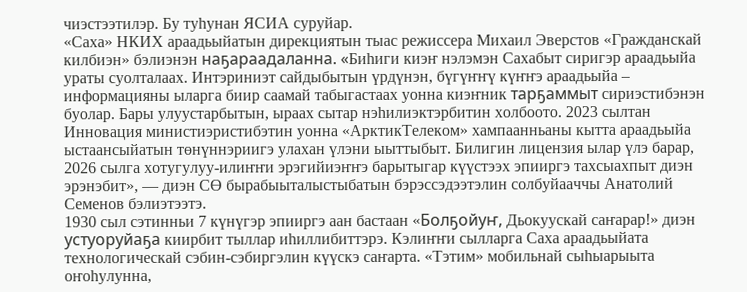чиэстээтилэр. Бу туһунан ЯСИА суруйар.
«Саха» НКИХ араадьыйатын дирекциятын тыас режиссера Михаил Эверстов «Гражданскай килбиэн» бэлиэнэн наҕараадаланна. «Биһиги киэҥ нэлэмэн Сахабыт сиригэр араадьыйа ураты суолталаах. Интэриниэт сайдыбытын үрдүнэн, бүгүҥҥү күҥҥэ араадьыйа – информацияны ыларга биир саамай табыгастаах уонна киэҥник тарҕаммыт сириэстибэнэн буолар. Бары улуустарбытын, ыраах сытар нэһилиэктэрбитин холбоото. 2023 сылтан Инновация министиэристибэтин уонна «АрктикТелеком» хампаанньаны кытта араадьыйа ыстаансыйатын төнүннэриигэ улахан үлэни ыыттыбыт. Билигин лицензия ылар үлэ барар, 2026 сылга хотугулуу-илиҥҥи эрэгийиэҥҥэ барытыгар күүстээх эпииргэ тахсыахпыт диэн эрэнэбит», — диэн СӨ бырабыыталыстыбатын бэрэссэдээтэлин солбуйааччы Анатолий Семенов бэлиэтээтэ.
1930 сыл сэтинньи 7 күнүгэр эпииргэ аан бастаан «Болҕойуҥ, Дьокуускай саҥарар!» диэн устуоруйаҕа киирбит тыллар иһиллибиттэрэ. Кэлиҥҥи сылларга Саха араадьыйата технологическай сэбин-сэбиргэлин күүскэ саҥарта. «Тэтим» мобильнай сыһыарыыта оҥоһулунна,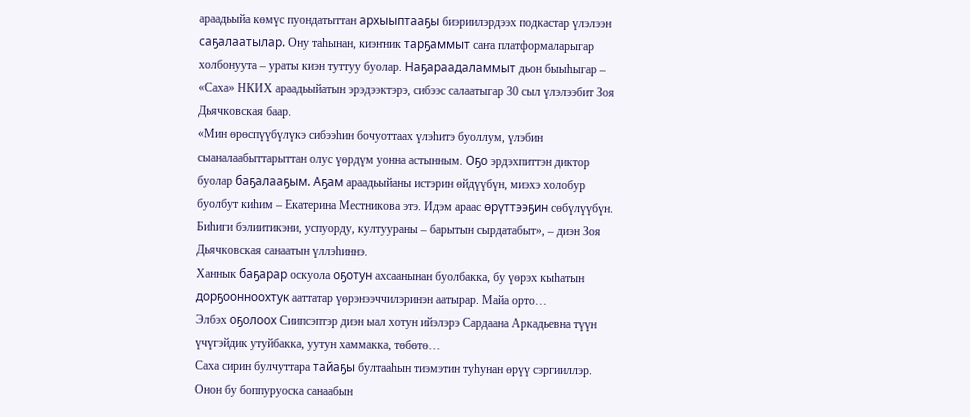араадьыйа көмүс пуондатыттан архыыптааҕы биэриилэрдээх подкастар үлэлээн саҕалаатылар. Ону таһынан, киэҥник тарҕаммыт саҥа платформаларыгар холбонуута – ураты киэн туттуу буолар. Наҕараадаламмыт дьон быыһыгар – «Саха» НКИХ араадьыйатын эрэдээктэрэ, сибээс салаатыгар 30 сыл үлэлээбит Зоя Дьячковская баар.
«Мин өрөспүүбүлүкэ сибээһин бочуоттаах үлэһитэ буоллум, үлэбин сыаналаабыттарыттан олус үөрдүм уонна астынным. Оҕо эрдэхпиттэн диктор буолар баҕалааҕым. Аҕам араадьыйаны истэрин өйдүүбүн, миэхэ холобур буолбут киһим – Екатерина Местникова этэ. Идэм араас өрүттээҕин сөбүлүүбүн. Биһиги бэлиитикэни, успуорду, култуураны – барытын сырдатабыт», – диэн Зоя Дьячковская санаатын үллэһиннэ.
Ханнык баҕарар оскуола оҕотун ахсаанынан буолбакка, бу үөрэх кыһатын дорҕоонноохтук ааттатар үөрэнээччилэринэн аатырар. Майа орто…
Элбэх оҕолоох Сиипсэптэр диэн ыал хотун ийэлэрэ Сардаана Аркадьевна түүн үчүгэйдик утуйбакка, уутун хаммакка, төбөтө…
Саха сирин булчуттара тайаҕы бултааһын тиэмэтин туһунан өрүү сэргииллэр. Онон бу боппуруоска санаабын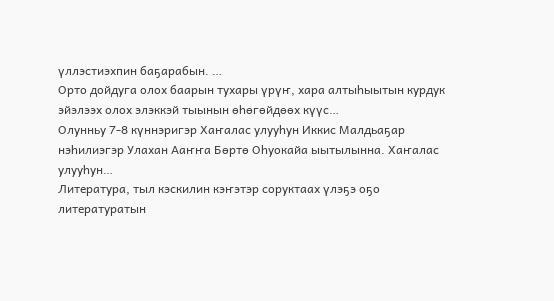үллэстиэхпин баҕарабын. …
Орто дойдуга олох баарын тухары үрүҥ, хара алтыһыытын курдук эйэлээх олох элэккэй тыынын өһөгөйдөөх күүс…
Олунньу 7-8 күннэригэр Хаҥалас улууһун Иккис Малдьаҕар нэһилиэгэр Улахан Ааҥҥа Бөртө Оһуокайа ыытылынна. Хаҥалас улууһун…
Литература, тыл кэскилин кэҥэтэр соруктаах үлэҕэ оҕо литературатын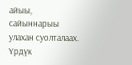айыы, сайыннарыы улахан суолталаах. Үрдүк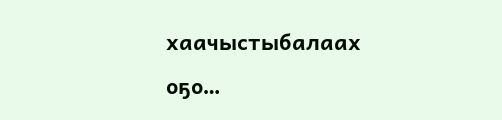хаачыстыбалаах оҕо…